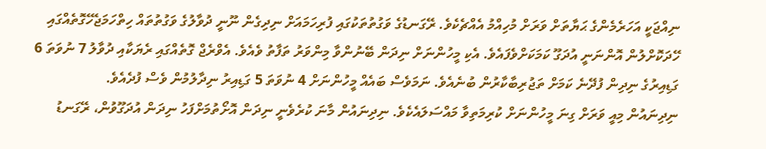ނިއްޖަކީ އަހަރެމެންގެ ޙަޔާތަށް ވަރަށް މުހިއްމު އެއްޗެކެވެ. ރޭގަނޑުގެ ވަގުތުތަކުގައި ފުރިހަމައަށް ނިދިގެން ނޫނީ ދުވާލުގެ ވަގުތުތައް ހިތްހަމަޖެހޭގޮތެއްގައި ހޭދަކޮށްލުން އޮންނަނީ އުދަގޫ ކަމަކަށްވެފައެވެ. އެކި މީހުންނަށް ނިދަން ބޭނުންވާ މިންވަރު ތަފާތު ވެއެވެ. އެވްރެޖް ގޮތެއްގައި ރެޔަކާއި ދުވާލު 7 ނުވަތަ 6 ގަޑިއިރުގެ ނިދިން ފުދޭނެ ކަމަށް ތަޖުރިބާކާރުން ބުނެއެވެ. ނަމަވެސް ބައެއް މީހުންނަށް 4 ނުވަތަ 5 ގަޑިއިރު ނިދާލުމުން ވެސް ފުދެއެވެ.
ނިދިނައުން މިއީ ވަރަށް ގިނަ މީހުންނަށް ކުރިމަތިވާ މައްސަލައެކެވެ. ނިދިނައުން މާނަ ކުރެވެނީ ނިދަން އޮށޯތުމަށްފަހު ނިދަން އުދަގޫވުން، ރޭގަނޑު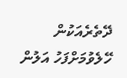ދޭތެރެއަކުން ހޭލެވުމަށްފަހު އަލުން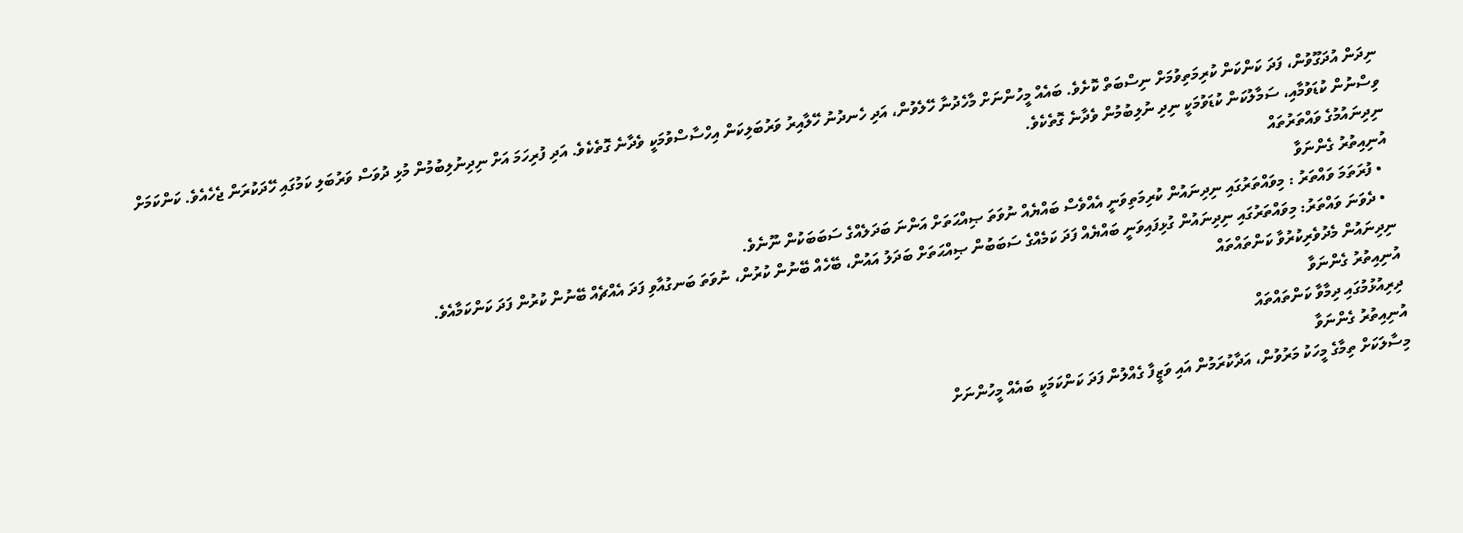ނިދަން އުދަގޫވުން، ފަދަ ކަންކަން ކުރިމަތިވުމަށް ނިސްބަތް ކޮށެވެ. ބައެއް މީހުންނަށް މާހެދުނާ ހޭލެވުން، އަދި ހެނދުނު ހޭލާއިރު ވަރުބަލިކަން އިހްސާސްވުމަކީ ވެދާނެ ގޮތެކެވެ. އަދި ފުރިހަމަ އަށް ނިދިނުލިބުމުން މުޅި ދުވަސް ވަރުބަލި ކަމުގައި ހޭދަކުރަން ޖެހެއެވެ. ކަންކަމަށް ވިސްނުން ކުޑަވުމާއި، ސަމާލުކަން ކުޑަވުމަކީ ނިދި ނުލިބުމުން ވެދާނެ ގޮތެކެވެ.
ނިދިނައުމުގެ ވައްތަރުތައް
އުނިއިތުރު ގެންނަވާ
  • ފުރަތަމަ ވައްތަރު : މިވައްތަރުގައި ނިދިނައުން ކުރިމަތިވަނީ އެއްވެސް ބައްޔެއް ނުވަތަ ޞިއްޙަތަށް އަންނަ ބަދަލެއްގެ ސަބަބަކުން ނޫނެވެ.
  • ދެވަނަ ވައްތަރު: މިވައްތަރުގައި ނިދިނައުން ގުޅިފައިވަނީ ބައްޔެއް ފަދަ ކަމެއްގެ ސަބަބުން ޞިއްޙަތަށް ބަދަލު އައުން، ބޭހެއް ބޭނުން ކުރުން، ނުވަތަ ބަނގުއާވި ފަދަ އެއްޗެއް ބޭނުން ކުރުން ފަދަ ކަންކަމާއެވެ.
ނިދިނައުން މެދުވެރިކުރުވާ ކަންތައްތައް
އުނިއިތުރު ގެންނަވާ
ދިރިއުޅުމުގައި ދިމާވާ ކަންތައްތައް
އުނިއިތުރު ގެންނަވާ
މިސާލަކަށް ތިމާގެ މީހަކު މަރުވުން، އަދާކުރަމުން އައި ވަޒީފާ ގެއްލުން ފަދަ ކަންކަމަކީ ބައެއް މީހުންނަށް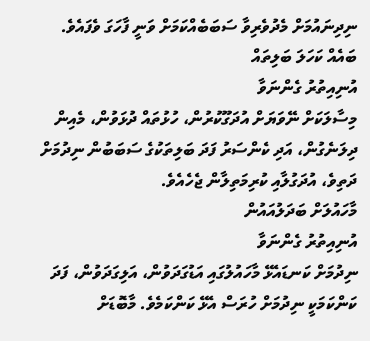ނިދިނައުމަށް މެދުވެރިވާ ސަބަބެއްކަމަށް ވަނީ ފާހަގަ ވެފައެވެ.
ބައެއް ކަހަލަ ބަލިތައް
އުނިއިތުރު ގެންނަވާ
މިސާލަކަށް ނޭވަޔަށް އުދަގޫކުރުން، ހުޅުތައް ދުޅަވުން، މެއިން ދިލަނެގުން، އަދި ކެންސަރު ފަދަ ބަލިތަކުގެ ސަބަބުން ނިދުމަށް ދަތިވެ، އުދަގުލާއި ކުރިމަތިލާން ޖެހެއެވެ.
މާހައުލަށް ބަދަލުއައުން
އުނިއިތުރު ގެންނަވާ
ނިދުމަށް ކަނޑައެޅޭ މާހައުލުގައި އަޑުގަދަވުން، އަލިގަދަވުން، ފަދަ ކަންކަމަކީ ނިދުމަށް ހުރަސް އެޅޭ ކަންކަމެވެ. މާބޮޑަށް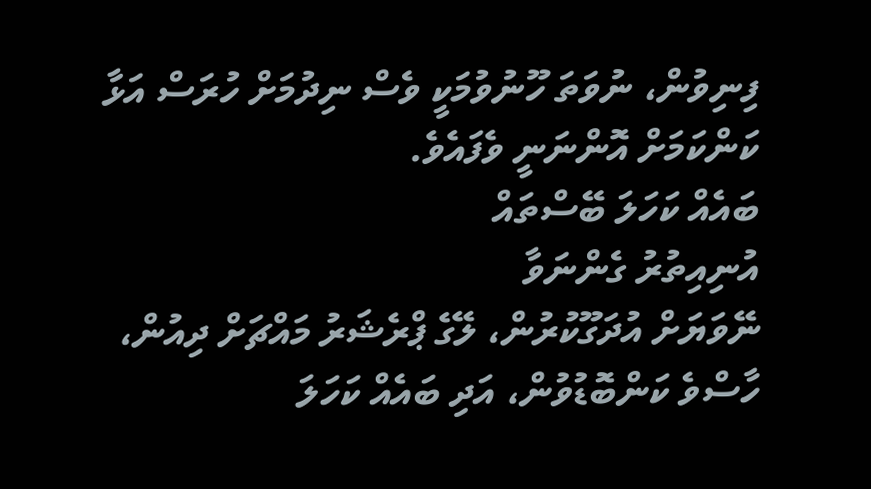ފިނިވުން، ނުވަތަ ހޫނުވުމަކީ ވެސް ނިދުމަށް ހުރަސް އަޅާ ކަންކަމަށް އޮންނަނީ ވެފައެވެ.
ބައެއް ކަހަލަ ބޭސްތައް
އުނިއިތުރު ގެންނަވާ
ނޭވަޔަށް އުދަގޫކުރުން، ލޭގެ ޕްރެޝަރު މައްޗަށް ދިއުން، ހާސްވެ ކަންބޮޑުވުން، އަދި ބައެއް ކަހަލަ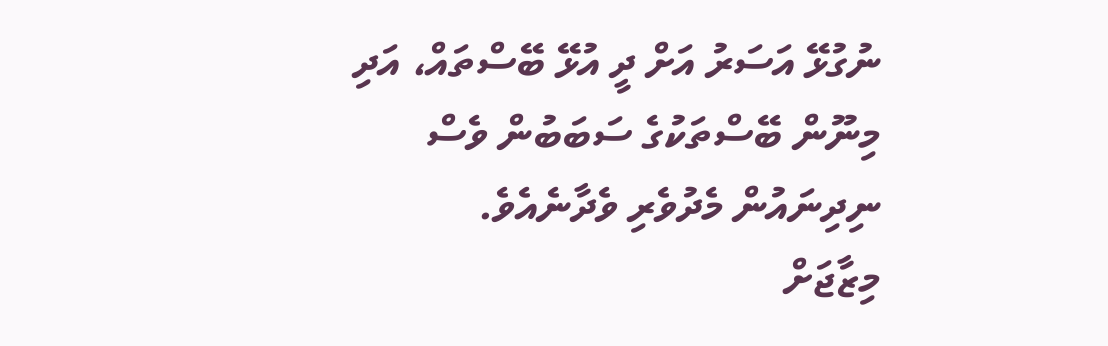ނުގުޅޭ އަސަރު އަށް ދީ އުޅޭ ބޭސްތައް، އަދި މިނޫން ބޭސްތަކުގެ ސަބަބުން ވެސް ނިދިނައުން މެދުވެރި ވެދާނެއެވެ.
މިޒާޖަށް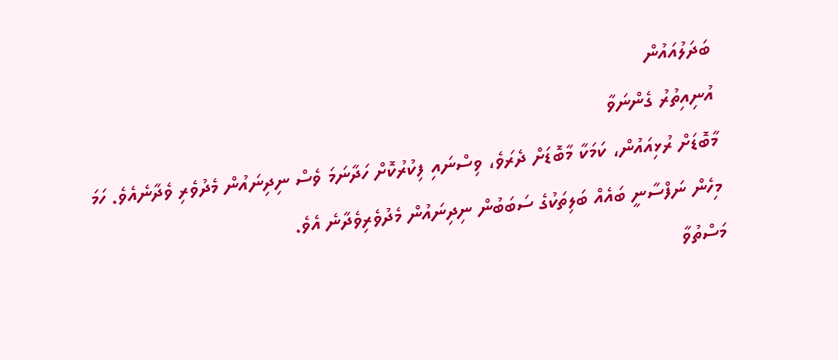ބަދަލުއައުން
އުނިއިތުރު ގެންނަވާ
މާބޮޑަށް ރުޅިއައުން، ކަމަކާ މާބޮޑަށް ދެރަވެ، ވިސްނައި ފިކުރުކޮށް ހަދާނަމަ ވެސް ނިދިނައުން މެދުވެރި ވެދާނެއެވެ. ހަމަ މިހެން ނަފްސާނީ ބައެއް ބަލިތަކުގެ ސަބަބުން ނިދިނައުން މެދުވެރިވެދާނެ އެވެ.
މަސްތުވާ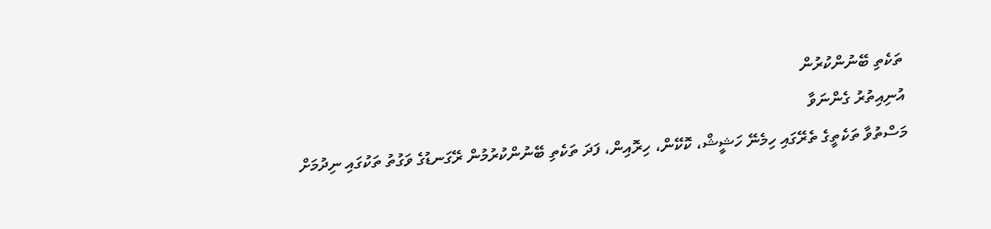ތަކެތި ބޭނުންކުރުން
އުނިއިތުރު ގެންނަވާ
މަސްތުވާ ތަކެތީގެ ތެރޭގައި ހިމެނޭ ހަޝީޝް، ކޮކޭން، ހިރޮއިން، ފަދަ ތަކެތި ބޭނުންކުރުމުން ރޭގަނޑުގެ ވަގުތު ތަކުގައި ނިދުމަށް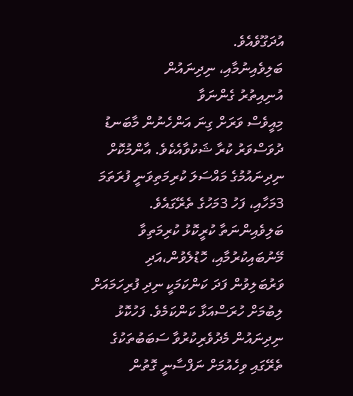އުދަގޫވެއެވެ.
ބަލިވެއިނުމާއި، ނިދިނައުން
އުނިއިތުރު ގެންނަވާ
މިއީވެސް ވަރަށް ގިނަ އަންހެނުން މާބަނޑު ދުވަސްވަރު ކުރާ ޝަކުވާއެކެވެ. އާންމުކޮށް ނިދިނައުމުގެ މައްސަލަ ކުރިމަތިވަނީ ފުރަތަމަ 3މަހާއި، ފަހު 3މަހުގެ ތެރޭގައެވެ. ބަލިވެއިންނަތާ ކުރީކޮޅު ކުރިމަތިވާ މޭނުބައިކުރުމާއި، ހޮޑުލެވުން،އަދި ވަރުބަލިވުން ފަދަ ކަންކަމަކީ ނިދި ފުރިހަމައަށް ލިބުމަށް ހުރަސްއަޅާ ކަންކަމެވެ. ފަހުކޮޅު ނިދިނައުން މެދުވެރިކުރުވާ ސަބަބުތަކުގެ ތެރޭގައި ވިހެއުމަށް ނަފްސާނީ ގޮތުން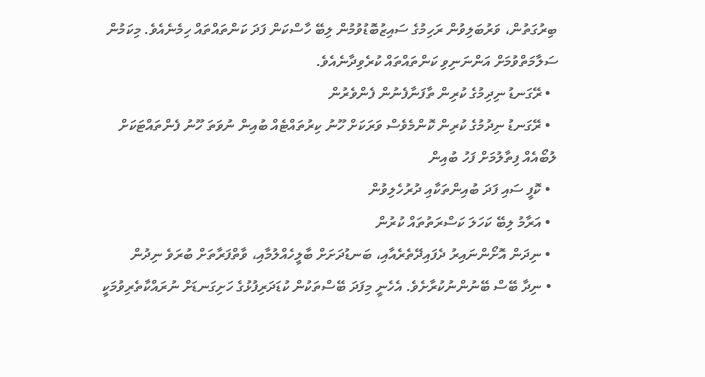ބިރުގަތުން، ވަރުބަލިވުން ރަހިމުގެ ސައިޒުބޮޑުވުމުން ލިބޭ ހާސްކަން ފަދަ ކަންތައްތައް ހިމެނެއެވެ. މިކަމުން ސަލާމަތްވުމަށް އަންނަނިވި ކަންތައްތައް ކުރެވިދާނެއެވެ.
  • ރޭގަނޑު ނިދިމުގެ ކުރިން ތާފަނާފެނުން ފެންވެރުން
  • ރޭގަނޑު ނިދުމުގެ ކުރިން ކޮންމެވެސް ވަރަކަށް ހޫނު ކިރުތައްޓެއް ބުއިން ނުވަތަ ހޫނު ފެންތައްޓަކަށް ލުބޯއެއް ފިތާލުމަށް ފަހު ބުއިން
  • ކޮފީ ސައި ފަދަ ބުއިންތަކާއި ދުރުހެލިވުން
  • އަރާމު ލިބޭ ކަހަލަ ކަސްރަތުތައް ކުރުން
  • ނިދަން އޮށޯންނައިރު ދެފައިދޭތެރެއާއި، ބަނޑުދަށަށް ބާލީހެއްލުމާއި، ވާތްފަރާތަށް ބުރަވެ ނިދުން
  • ނިދާ ބޭސް ބޭނުންނުކުރާށެވެ. އެހެނީ މިފަދަ ބޭސްތަކުން ކުޑަދަރިފުޅުގެ ހަށިގަނޑަށް ނުރައްކާތެރިވުމަކީ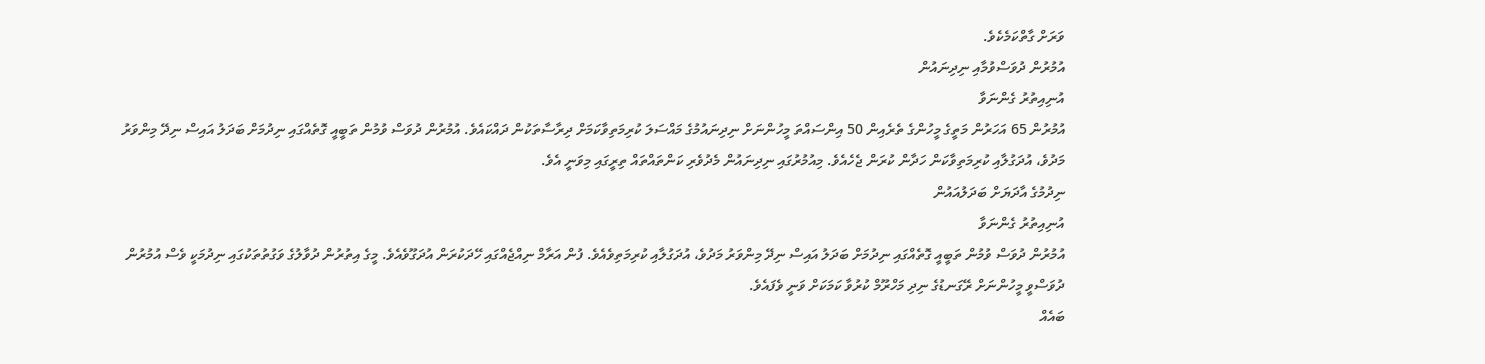ވަރަށް ގާތްކަމެކެވެ.
އުމުރުން ދުވަސްވުމާއި ނިދިނައުން
އުނިއިތުރު ގެންނަވާ
އުމުރުން 65 އަހަރުން މަތީގެ މީހުންގެ ތެރެއިން 50 އިންސައްތަ މީހުންނަށް ނިދިނައުމުގެ މައްސަލަ ކުރިމަތިވާކަމަށް ދިރާސާތަކުން ދައްކައެވެ. އުމުރުން ދުވަސް ވުމުން ތަބީއީ ގޮތެއްގައި ނިދުމަށް ބަދަލު އައިސް ނިދޭ މިންވަރު މަދުވެ، އުދަގުލާއި ކުރިމަތިވާކަން ހަދާން ކުރަން ޖެހެއެވެ. މިއުމުރުގައި ނިދިނައުން މެދުވެރި ކަންތައްތައް ތިރީގައި މިވަނީ އެވެ.
ނިދުމުގެ އާދަޔަށް ބަދަލުއައުން
އުނިއިތުރު ގެންނަވާ
އުމުރުން ދުވަސް ވުމުން ތަބީއީ ގޮތެއްގައި ނިދުމަށް ބަދަލު އައިސް ނިދޭ މިންވަރު މަދުވެ، އުދަގުލާއި ކުރިމަތިވެއެވެ. ފުން އަރާމް ނިއްޖެއްގައި ހޭދަކުރަން އުދަގޫވެއެވެ. މީގެ އިތުރުން ދުވާލުގެ ވަގުތުތަކުގައި ނިދުމަކީ ވެސް އުމުރުން ދުވަސްވީ މީހުންނަށް ރޭގަނޑުގެ ނިދި މަހްރޫމް ކުރުވާ ކަމަކަށް ވަނީ ވެފައެވެ.
ބައެއް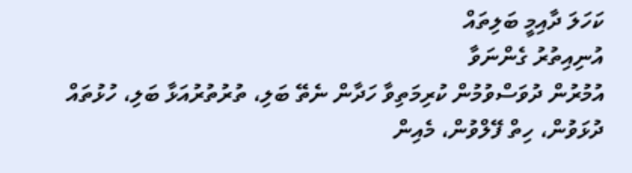ކަހަލަ ދާއިމީ ބަލިތައް
އުނިއިތުރު ގެންނަވާ
އުމުރުން ދުވަސްވުމުން ކުރިމަތިވާ ހަދާން ނެތޭ ބަލި، ތުރުތުރުއަޅާ ބަލި، ހުޅުތައް ދުޅަވުން، ހިތް ފޭލްވުން، މެއިން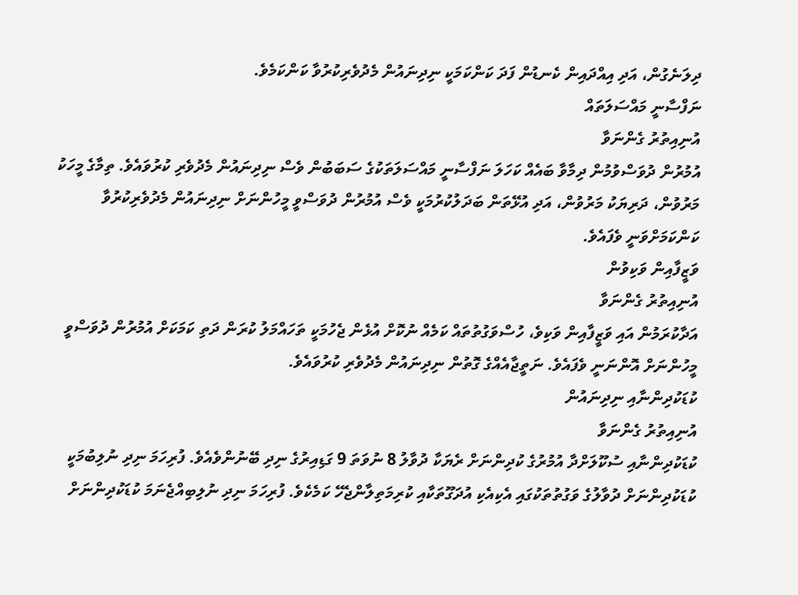ދިލަނެގުން، އަދި އިއްދައިން ކެނޑުން ފަދަ ކަންކަމަކީ ނިދިނައުން މެދުވެރިކުރުވާ ކަންކަމެވެ.
ނަފްސާނީ މައްސަލަތައް
އުނިއިތުރު ގެންނަވާ
އުމުރުން ދުވަސްވުމުން ދިމާވާ ބައެއް ކަހަލަ ނަފްސާނީ މައްސަލަތަކުގެ ސަބަބުން ވެސް ނިދިނައުން މެދުވެރި ކުރުވައެވެ. ތިމާގެ މީހަކު މަރުވުން، ދަރިޔަކު މަރުވުން، އަދި އުޅޭތަން ބަދަލުކުރުމަކީ ވެސް އުމުރުން ދުވަސްވީ މީހުންނަށް ނިދިނައުން މެދުވެރިކުރުވާ ކަންކަމަށްވަނީ ވެފައެވެ.
ވަޒީފާއިން ވަކިވުން
އުނިއިތުރު ގެންނަވާ
އަދާކުރަމުން އައި ވަޒީފާއިން ވަކިވެ، ހުސްވަގުތުތައް ކަމެއް ނުކޮށް އުޅެން ޖެހުމަކީ ތަހައްމަލު ކުރަން ދަތި ކަމަކަށް އުމުރުން ދުވަސްވީ މީހުންނަށް އޮންނަނީ ވެފައެވެ. ނަތީޖާއެއްގެ ގޮތުން ނިދިނައުން މެދުވެރި ކުރުވައެވެ.
ކުޑަކުދިންނާއި ނިދިނައުން
އުނިއިތުރު ގެންނަވާ
ކުޑަކުދިންނާއި ސުކޫލަށްދާ އުމުރުގެ ކުދިންނަށް ރެޔަކާ ދުވާލު 8 ނުވަތަ 9 ގަޑިއިރުގެ ނިދި ބޭނުންވެއެވެ. ފުރިހަމަ ނިދި ނުލިބުމަކީ ކުޑަކުދިންނަށް ދުވާލުގެ ވަގުތުތަކުގައި އެކިއެކި އުދަގޫތަކާއި ކުރިމަތިލާންޖެހޭ ކަމެކެވެ. ފުރިހަމަ ނިދި ނުލިބިއްޖެނަމަ ކުޑަކުދިންނަށް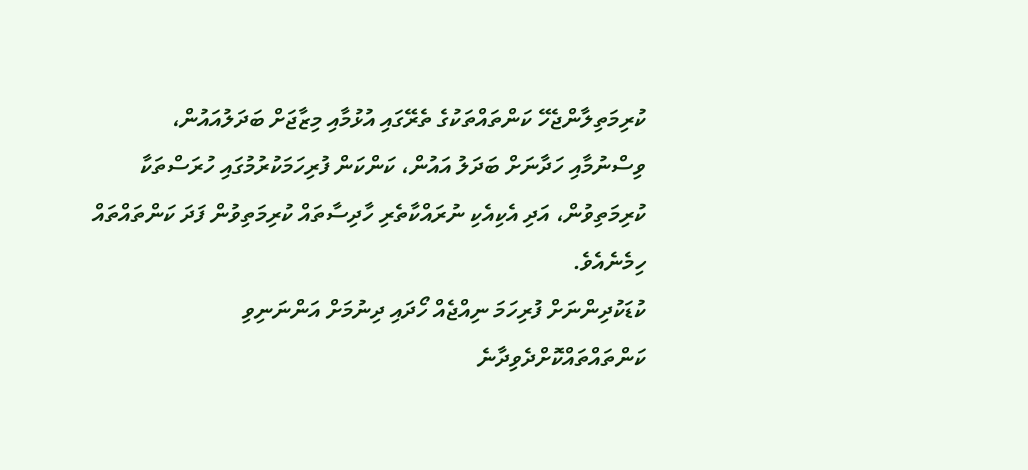ކުރިމަތިލާންޖެހޭ ކަންތައްތަކުގެ ތެރޭގައި އުޅުމާއި މިޒާޖަށް ބަދަލުއައުން، ވިސްނުމާއި ހަދާނަށް ބަދަލު އައުން، ކަންކަން ފުރިހަމަކުރުމުގައި ހުރަސްތަކާ ކުރިމަތިވުން، އަދި އެކިއެކި ނުރައްކާތެރި ހާދިސާތައް ކުރިމަތިވުން ފަދަ ކަންތައްތައް ހިމެނެއެވެ.
ކުޑަކުދިންނަށް ފުރިހަމަ ނިއްޖެއް ހޯދައި ދިނުމަށް އަންނަނިވި ކަންތައްތައްކޮށްދެވިދާނެ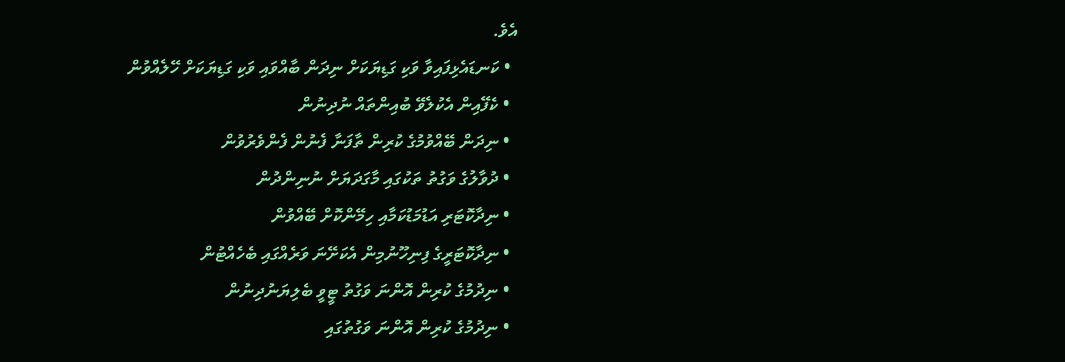އެވެ.
  • ކަނޑައެޅިފައިވާ ވަކި ގަޑިޔަކަށް ނިދަން ބާއްވައި ވަކި ގަޑިޔަކަށް ހޭލެއްވުން
  • ކެފޭއިން އެކުލެވޭ ބުއިންތައް ނުދިނުން
  • ނިދަން ބޭއްވުމުގެ ކުރިން ތާފަނާ ފެނުން ފެންވެރުވުން
  • ދުވާލުގެ ވަގުތު ތަކުގައި މާގަދަޔަށް ނުނިންދުން
  • ނިދާކޮޓަރި އަޑުމަޑުކަމާއި ހިމޭންކޮށް ބޭއްވުން
  • ނިދާކޮޓަރީގެ ފިނިހޫނުމިން އެކަށޭނަ ވަރެއްގައި ބެހެއްޓުން
  • ނިދުމުގެ ކުރިން އޮންނަ ވަގުތު ޓީވީ ބެލިޔަނުދިނުން
  • ނިދުމުގެ ކުރިން އޮންނަ ވަގުތުގައި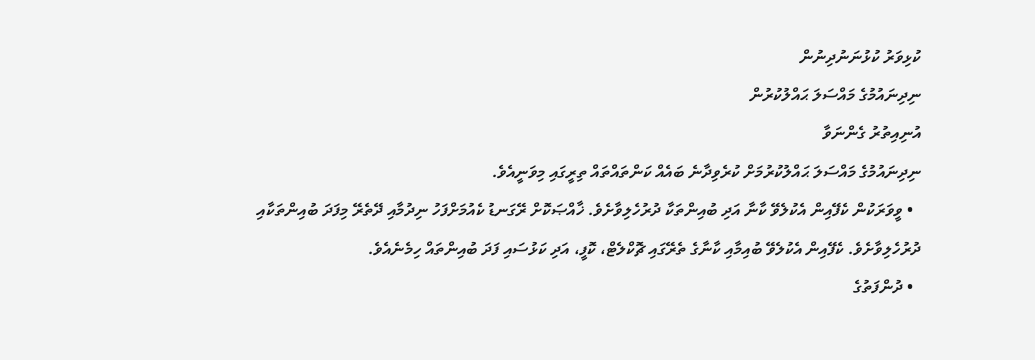ކުޅިވަރު ކުޅުނަނުދިނުން
ނިދިނައުމުގެ މައްސަލަ ޙައްލުކުރުން
އުނިއިތުރު ގެންނަވާ
ނިދިނައުމުގެ މައްސަލަ ޙައްލުކުރުމަށް ކުރެވިދާނެ ބައެއް ކަންތައްތައް ތިރީގައި މިވަނީއެވެ.
  • ވީވަރަކުން ކެފޭއިން އެކުލެވޭ ކާނާ އަދި ބުއިންތަކާ ދުރުހެލިވާށެވެ. ޚާއްޞަކޮށް ރޭގަނޑު ކެއުމަށްފަހު ނިދުމާއި ދޭތެރޭ މިފަދަ ބުއިންތަކާއި ދުރުހެލިވާށެވެ. ކެފޭއިން އެކުލެވޭ ބުއިމާއި ކާނާގެ ތެރޭގައި ޗޮކްލެޓް، ކޮފީ، އަދި ކަޅުސައި ފަދަ ބުއިންތައް ހިމެނެއެވެ.
  • ދުންފަތުގެ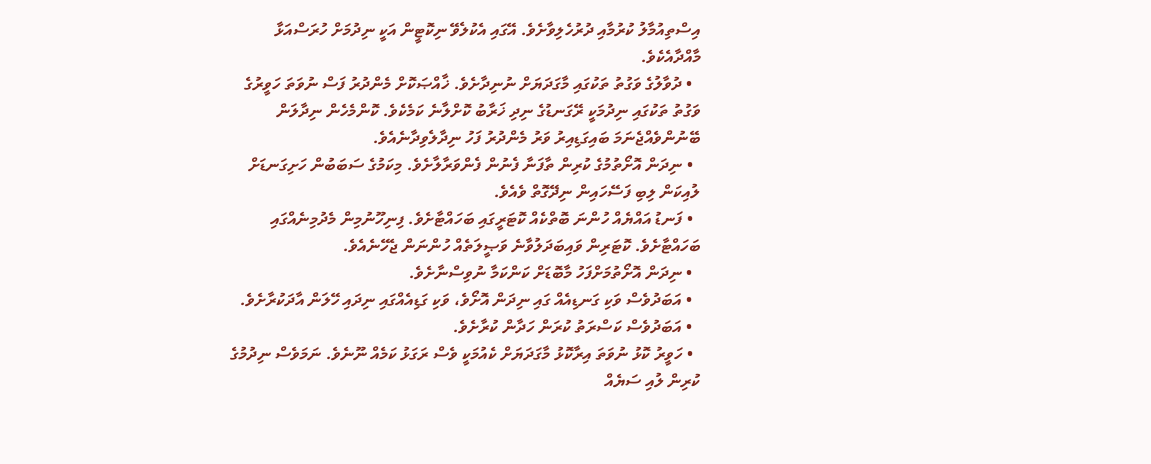އިސްތިއުމާލު ކުރުމާއި ދުރުހެލިވާށެވެ. އޭގައި އެކުލެވޭ ނިކޮޓީން އަކީ ނިދުމަށް ހުރަސްއަޅާ މާއްދާއެކެވެ.
  • ދުވާލުގެ ވަގުތު ތަކުގައި މާގަދަޔަށް ނުނިދާށެވެ. ޚާއްޞަކޮށް މެންދުރު ފަސް ނުވަތަ ހަވީރުގެ ވަގުތު ތަކުގައި ނިދުމަކީ ރޭގަނޑުގެ ނިދި ޚަރާބު ކޮށްލާނެ ކަމެކެވެ. ކޮންމެހެން ނިދާލަން ބޭނުންވެއްޖެނަމަ ބައިގަޑިއިރު ވަރު މެންދުރު ފަހު ނިދާލެވިދާނެއެވެ.
  • ނިދަން އޮށޯތުމުގެ ކުރިން ތާފަނާ ފެނުން ފެންވަރާލާށެވެ. މިކަމުގެ ސަބަބުން ހަށިގަނޑަށް ލުއިކަން ލިބި ފަސޭހައިން ނިދޭގޮތް ވެއެވެ.
  • ފަނޑު އައްޔެއް ހުންނަ ބޮތްކެއް ކޮޓަރީގައި ބަހައްޓާށެވެ. ފިނިހޫނުމިން މެދުމިނެއްގައި ބަހައްޓާށެވެ. ކޮޓަރިން ވައިބަދަލުވާނެ ވަޞީލަތެއް ހުންނަން ޖެހޭނެއެވެ.
  • ނިދަން އޮށޯތުމަށްފަހު މާބޮޑަށް ކަންކަމާ ނުވިސްނާށެވެ.
  • އަބަދުވެސް ވަކި ގަނޑިއެއް ގައި ނިދަން އޮށޯވެ، ވަކި ގަޑިއެއްގައި ނިދައި ހޭލަން އާދަކުރާށެވެ.
  • އަބަދުވެސް ކަސްރަތު ކުރަން ހަދާން ކުރާށެވެ.
  • ހަވީރު ކޮޅު ނުވަތަ އިރާކޮޅު މާގަދަޔަށް ކެއުމަކީ ވެސް ރަގަޅު ކަމެއް ނޫނެވެ. ނަމަވެސް ނިދުމުގެ ކުރިން ލުއި ސަޔެއް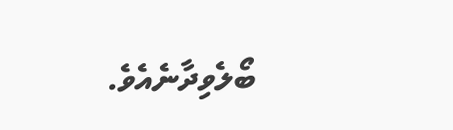ބޯލެވިދާނެއެވެ.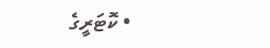• ކޮޓަރީގެ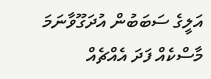އަލީގެ ސަބަބުން އުދަގޫވާނަމަ މާސްކެއް ފަދަ އެއްޗެއް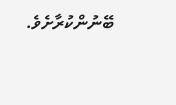ބޭނުންކުރާށެވެ.